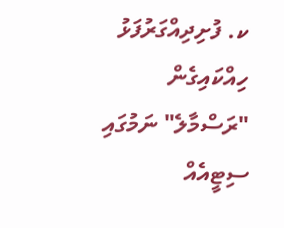ކ. ފުށިދިއްގަރުފަޅު ހިއްކައިގެން "ރަސްމާލެ" ނަމުގައި ސިޓީއެއް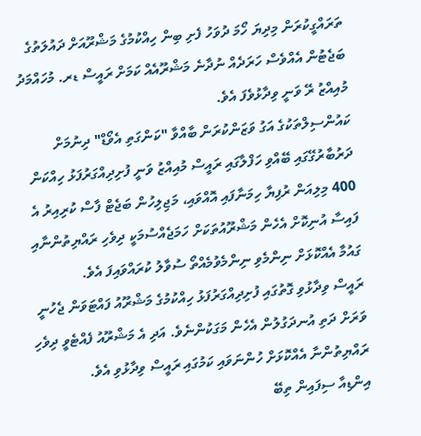ތަރައްގީކުރަން މިދިޔަ ހޯމަ ދުވަހު ފެށި ބިން ހިއްކުމުގެ މަޝްރޫއަށް ދައުލަތުގެ ބަޖެޓުން އެއްވެސް ހަރަދެއް ނުދާނެ މަޝްރޫއެއް ކަމަށް ރައީސް ޑރ. މުހައްމަދު މުއިއްޒު ރޭ ވަނީ ވިދާޅުވެފަ އެވެ.
ކައުންސިލްތަކުގެ އަގު ވަޒަންކުރަން ބާއްވާ "ކަންގަތި އެވޯޑް" ދިނުމަށް ދަރުބާރުގޭގައި ބޭއްވި ހަފްލާގައި ރައީސް މުއިއްޒު ވަނީ ފުށިދިއްގަރުފަޅު ހިއްކަން 400 މިލިއަން ރުފިޔާ ހިމަނާފައި އޮއްވައި، މަޖިލިހުން ބަޖެޓް ފާސް ކުރިއިރު އެ ފައިސާ އުނިކޮށް އެހެން މަޝްރޫއުތަކަށް ހަމަޖެއްސުމަކީ ދިވެހި ރައްޔިތުންނާއި ގައުމާ އެއްކޮޅަށް ނިންމެވި ނިންމެވުމެއްތޯ ސުވާލު ކުރައްވައިފަ އެވެ.
ރައީސް ވިދާޅުވި ގޮތުގައި ފުށިދިއްގަރުފަޅު ހިއްކުމުގެ މަޝްރޫއު ފައްޓަވަން ޖެހުނީ ވަރަށް ދަތި އުނދަގުލުން އެހެން މަގަކުންނެވެ. އަދި އެ މަޝްރޫއު ފެއްޓެވީ ދިވެހި ރައްޔިތުންނާ އެއްކޮޅަށް ހުންނަވައި ކަމުގައި ރައީސް ވިދާޅުވި އެވެ.
އިންޑިއާ ސިފައިން ތިބޭ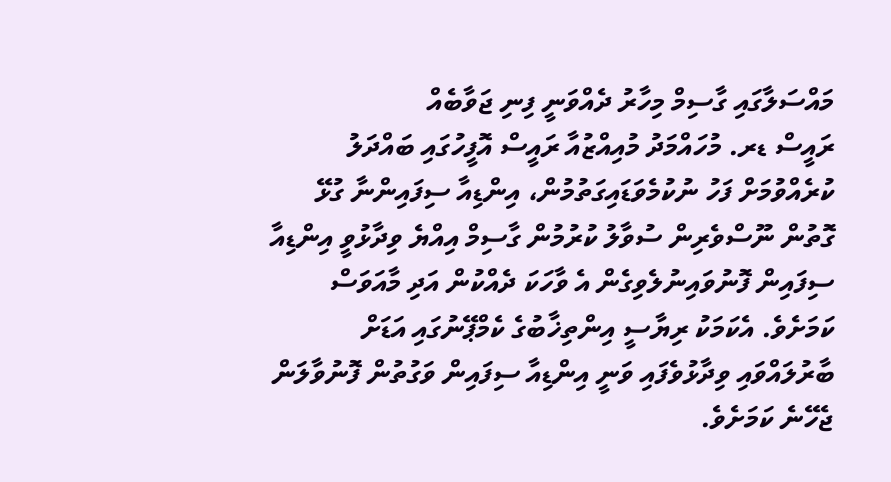މައްސަލާގައި ގާސިމް މިހާރު ދެއްވަނީ ފިނި ޖަވާބެއް
ރައީސް ޑރ. މުހައްމަދު މުއިއްޒުއާ ރައީސް އޮފީހުގައި ބައްދަލު ކުރެއްވުމަށް ފަހު ނުކުމެވަޑައިގަތުމުން، އިންޑިއާ ސިފައިންނާ ގުޅޭ ގޮތުން ނޫސްވެރިން ސުވާލު ކުރުމުން ގާސިމް އިއްޔެ ވިދާޅުވީ އިންޑިއާ ސިފައިން ފޮނުވައިނުލެވިގެން އެ ވާހަކަ ދެއްކުން އަދި މާއަވަސް ކަމަށެވެ. އެކަމަކު ރިޔާސީ އިންތިޚާބުގެ ކެމްޕޭނުގައި އަޑަށް ބާރުލައްވައި ވިދާޅުވެފައި ވަނީ އިންޑިއާ ސިފައިން ވަގުތުން ފޮނުވާލަން ޖެހޭނެ ކަމަށެވެ.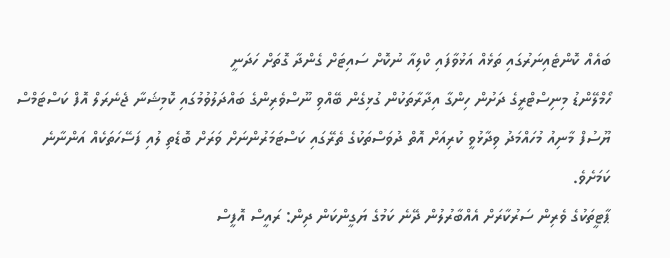ބައެއް ކޮންޓެއިނަރުގައި ތަޅެއް އަޅުވާފައި ކްލިއާ ނުކޮށް ސައިޓަށް ގެންދާ ގޮތަށް ހަދަނީ
ހޯމްލޭންޑު މިނިސްޓްރީގެ ދަށުން ހިންގާ އިދާރާތަކުން ގުޅިގެން ބޭއްވި ނޫސްވެރިންގެ ބައްދަލުވުމުގައި ކޮމިޝަނާ ޖެނެރަލް އޮފް ކަސްޓަމްސް ޔޫސުފް މާނިއު މުހައްމަދު ވިދާޅުވީ ކުރިއަށް އޮތް ދުވަސްތަކުގެ ތެރޭގައި ކަސްޓަމަރުންނަށް ވަރަށް ބޮޑެތި ލުއި ފަސޭހަތަކެއް އަންނާނެ ކަމަށެވެ.
ޕާޓީތަކުގެ ވެރިން ސަރުކާރަށް އެއްބާރުލުން ދޭނެ ކަމުގެ ޔަގީންކަން ދިން: ރައީސް އޮފީސް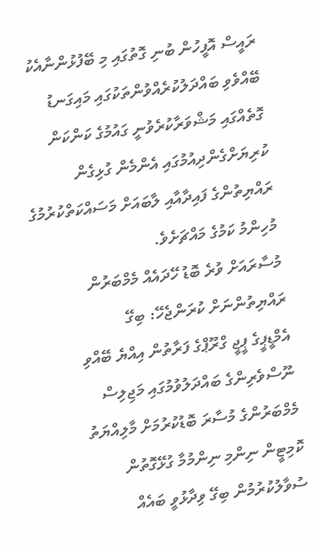ރައީސް އޮފީހުން ބުނި ގޮތުގައި މި ބޭފުޅުންނާއެކު ބޭއްވެވި ބައްދަލުކުރެއްވުންތަކުގައި މައިގަނޑު ގޮތެއްގައި މަޝްވަރާކުރެވުނީ ގައުމުގެ ކަންކަން ކުރިޔަށްގެންދިއުމުގައި އެންމެން ގުޅިގެން ރައްޔިތުންގެ ފައިދާއާއި ލާބައަށް މަސައްކަތްކުރުމުގެ މުހިންމު ކަމުގެ މައްޗަށެވެ.
މުސާރައަށް ވުރެ ބޮޑު ހޭދައެއް މެމްބަރުން ރައްޔިތުންނަށް ކުރަންޖެހޭ: ބިގޭ
އެމްޑީޕީގެ ޕީޖީ ގްރޫޕްގެ ފަރާތުން އިއްޔެ ބޭއްވި ނޫސްވެރިންގެ ބައްދަލުވުމުގައި މަޖިލިސް މެމްބަރުންގެ މުސާރަ ބޮޑުކުރުމަށް މާލިއްޔަތު ކޮމިޓީން ނިންމި ނިންމުމާ ގުޅޭގޮތުން ސުވާލުކުރުމުން ބިގޭ ވިދާޅުވީ ބައެއް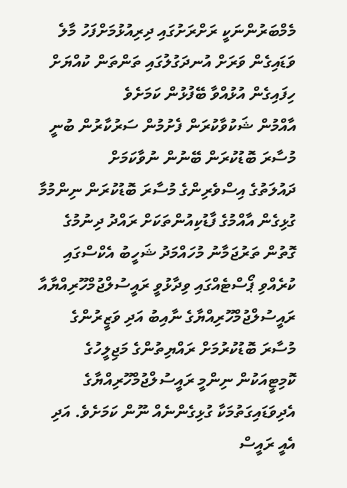މެމްބަރުންނަކީ ރަށްރަށުގައި ދިރިއުޅުމަށްފަހު މާލެ ވަޑައިގެން ވަރަށް އުނދަގުލުގައި ތަންތަން ކުއްޔަށް ހިފައިގެން އުޅުއްވާ ބޭފުޅުން ކަމަށެވެ
އާއްމުން ޝަކުވާކުރަން ފެށުމުން ސަރުކާރުން ބުނީ މުސާރަ ބޮޑުކުރަން ބޭނުން ނުވާކަމަށް
ދައުލަތުގެ އިސްވެރިންގެ މުސާރަ ބޮޑުކުރަން ނިންމުމާ ގުޅިގެން އާއްމުގެ ފާޑުކިއުންތަކަށް ރައްދު ދިނުމުގެ ގޮތުން ތަރުޖަމާނު މުހައްމަދު ޝަހީބު އެކްސްގައި ކުރެއްވި ޕޯސްޓެއްގައި ވިދާޅުވީ ރައީސުލްޖުމްހޫރިއްޔާއާ ރައީސުލްޖުމްހޫރިއްޔާގެ ނާއިބު އަދި ވަޒީރުންގެ މުސާރަ ބޮޑުކުރުމަށް ރައްޔިތުންގެ މަޖިލީހުގެ ކޮމިޓީއަކުން ނިންމީ ރައީސުލްޖުމްހޫރިއްޔާގެ އެދިވަޑައިގަތުމަކާ ގުޅިގެންނެއް ނޫން ކަމަށެވެ. އަދި އެއީ ރައީސް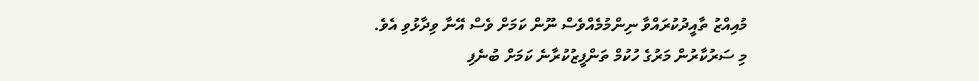މުއިއްޒު ތާއީދުކުރައްވާ ނިންމުމެއްވެސް ނޫން ކަމަށް ވެސް އޭނާ ވިދާޅުވި އެވެ.
މި ސަރުކާރުން މަރުގެ ހުކުމް ތަންފީޒުކުރާނެ ކަމަށް ބުނެފި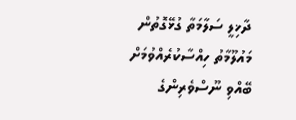ދާޚިލީ ސަލާމަތާ ގުޅޭގޮތުން މައުލޫމާތު ހިއްސާކުރެއްވުމަށް ބޭއްވި ނޫސްވެރިންގެ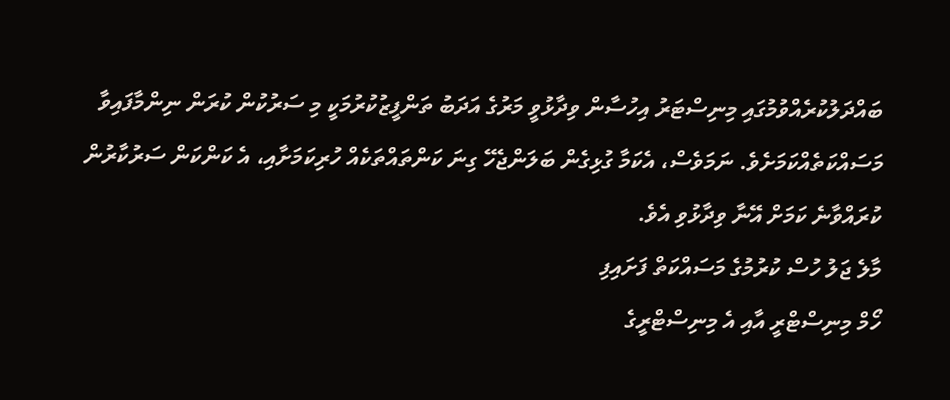ބައްދަލުކުރެއްވުމުގައި މިނިސްޓަރު އިހުސާން ވިދާޅުވީ މަރުގެ އަދަބު ތަންފީޒުކުރުމަކީ މި ސަރުކުން ކުރަން ނިންމާފައިވާ މަސައްކަތެއްކަމަށެވެ. ނަމަވެސް، އެކަމާ ގުޅިގެން ބަލަންޖެހޭ ގިނަ ކަންތައްތަކެއް ހުރިކަމަށާއި، އެ ކަންކަން ސަރުކާރުން ކުރައްވާނެ ކަމަށް އޭނާ ވިދާޅުވި އެވެ.
މާލެ ޖަލު ހުސް ކުރުމުގެ މަސައްކަތް ފަށައިފި
ހޯމް މިނިސްޓްރީ އާއި އެ މިނިސްޓްރީގެ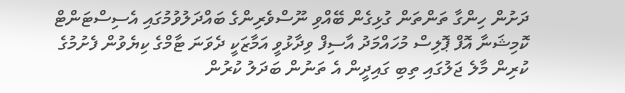ދަށުން ހިންގާ ތަންތަން ގުޅިގެން ބޭއްވި ނޫސްވެރިންގެ ބައްދަލުވުމުގައި އެސިސްޓަންޓް ކޮމިޝަނާ އޮފް ޕޮލިސް މުހައްމަދު އާސިފް ވިދާޅުވީ އަމާޒަކީ ދެވަނަ ޓާމްގެ ކިޔެވުން ފެށުމުގެ ކުރިން މާލެ ޖަލުގައި ތިބި ގައިދީން އެ ތަނުން ބަދަލު ކުރުން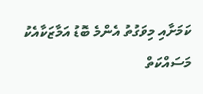ކަމަށާއި މިވަގުތު އެންމެ ބޮޑު އަމާޒަކާއެކު މަސައްކަތް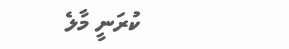ކުރަނީ މާލެ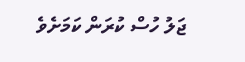ޖަލު ހުސް ކުރަން ކަމަށެވެ